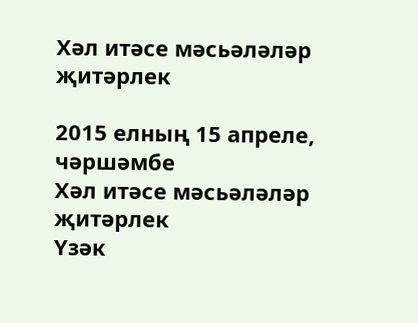Хәл итәсе мәсьәләләр җитәрлек

2015 елның 15 апреле, чәршәмбе
Хәл итәсе мәсьәләләр җитәрлек
Үзәк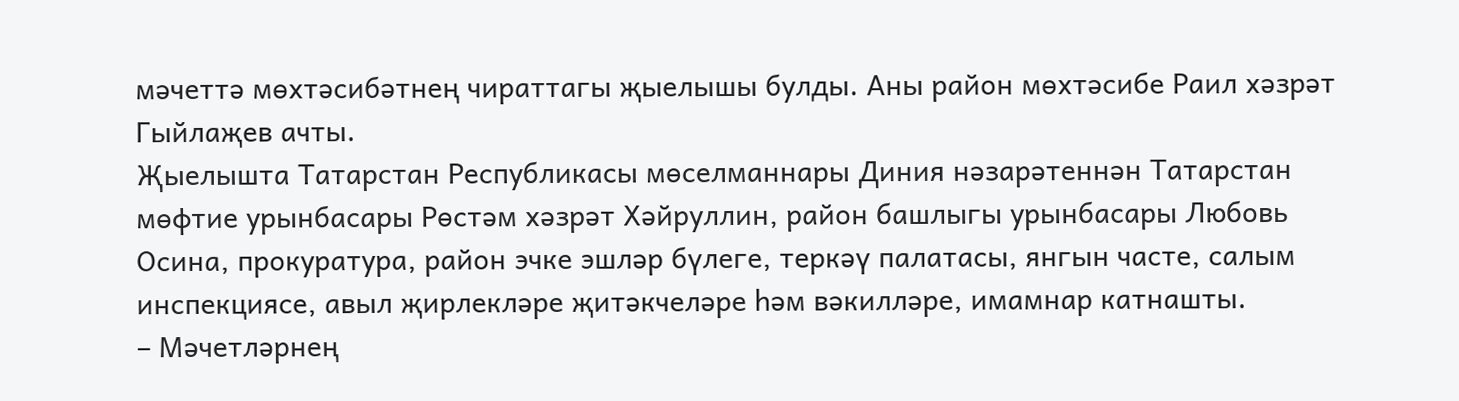мәчеттә мөхтәсибәтнең чираттагы җыелышы булды. Аны район мөхтәсибе Раил хәзрәт Гыйлаҗев ачты.
Җыелышта Татарстан Республикасы мөселманнары Диния нәзарәтеннән Татарстан мөфтие урынбасары Рөстәм хәзрәт Хәйруллин, район башлыгы урынбасары Любовь Осина, прокуратура, район эчке эшләр бүлеге, теркәү палатасы, янгын часте, салым инспекциясе, авыл җирлекләре җитәкчеләре һәм вәкилләре, имамнар катнашты.
– Мәчетләрнең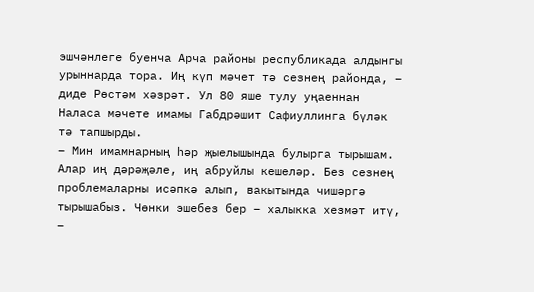эшчәнлеге буенча Арча районы республикада алдынгы урыннарда тора. Иң күп мәчет тә сезнең районда, – диде Рөстәм хәзрәт. Ул 80 яше тулу уңаеннан Наласа мәчете имамы Габдрәшит Сафиуллинга бүләк тә тапшырды.
– Мин имамнарның һәр җыелышында булырга тырышам. Алар иң дәрәҗәле, иң абруйлы кешеләр. Без сезнең проблемаларны исәпкә алып, вакытында чишәргә тырышабыз. Чөнки эшебез бер – халыкка хезмәт итү, –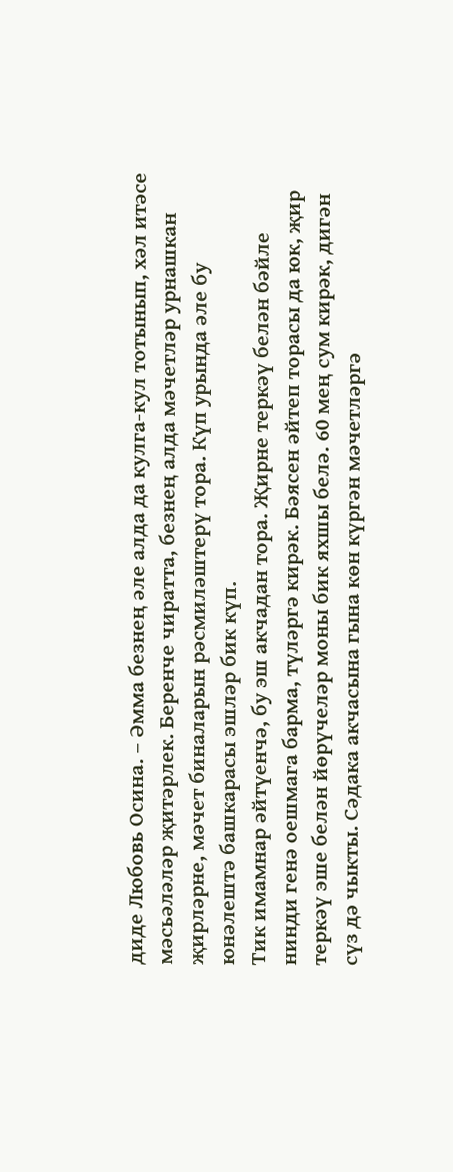диде Любовь Осина. – Әмма безнең әле алда да кулга-кул тотынып, хәл итәсе мәсьәләләр җитәрлек. Беренче чиратта, безнең алда мәчетләр урнашкан җирләрне, мәчет биналарын рәсмиләштерү тора. Күп урында әле бу юнәлештә башкарасы эшләр бик күп.
Тик имамнар әйтүенчә, бу эш акчадан тора. Җирне теркәү белән бәйле нинди генә оешмага барма, түләргә кирәк. Бәясен әйтеп торасы да юк, җир теркәү эше белән йөрүчеләр моны бик яхшы белә. 60 мең сум кирәк, дигән сүз дә чыкты. Сәдака акчасына гына көн күргән мәчетләргә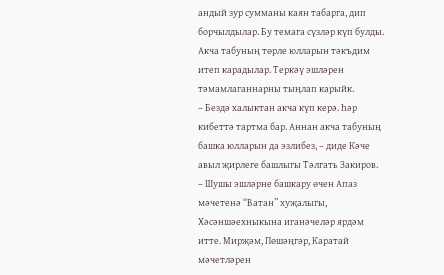андый зур сумманы каян табарга, дип борчылдылар. Бу темага сүзләр күп булды. Акча табуның төрле юлларын тәкъдим итеп карадылар. Теркәү эшләрен тәмамлаганнарны тыңлап карыйк.
– Бездә халыктан акча күп керә. Һәр кибеттә тартма бар. Аннан акча табуның башка юлларын да эзлибез, – диде Кәче авыл җирлеге башлыгы Тәлгать Закиров.
– Шушы эшләрне башкару өчен Апаз мәчетенә “Ватан” хуҗалыгы, Хәсәншәехныкына иганәчеләр ярдәм итте. Мирҗәм, Пөшәңгәр, Каратай мәчетләрен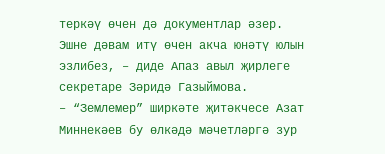теркәү өчен дә документлар әзер. Эшне дәвам итү өчен акча юнәтү юлын эзлибез, – диде Апаз авыл җирлеге секретаре Зәридә Газыймова.
– “Землемер” ширкәте җитәкчесе Азат Миннекәев бу өлкәдә мәчетләргә зур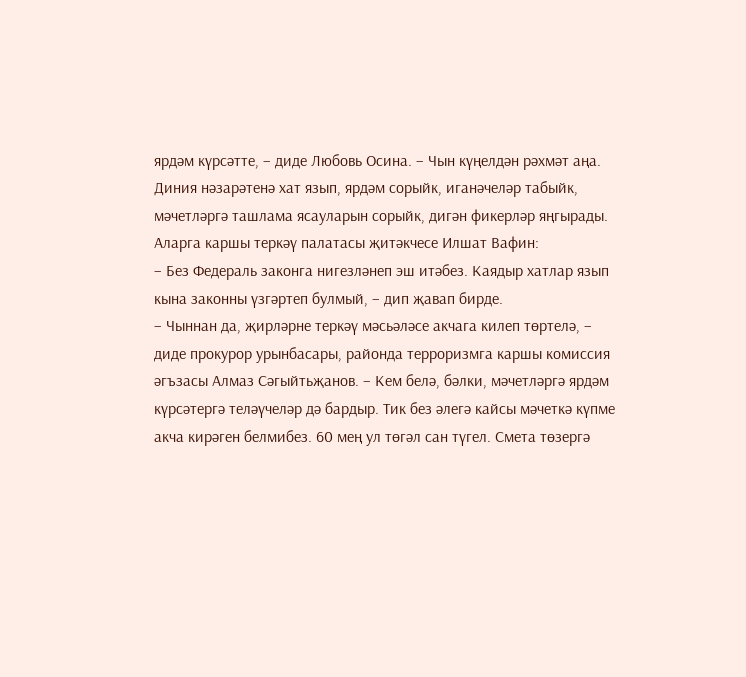ярдәм күрсәтте, – диде Любовь Осина. – Чын күңелдән рәхмәт аңа.
Диния нәзарәтенә хат язып, ярдәм сорыйк, иганәчеләр табыйк, мәчетләргә ташлама ясауларын сорыйк, дигән фикерләр яңгырады. Аларга каршы теркәү палатасы җитәкчесе Илшат Вафин:
– Без Федераль законга нигезләнеп эш итәбез. Каядыр хатлар язып кына законны үзгәртеп булмый, – дип җавап бирде.
– Чыннан да, җирләрне теркәү мәсьәләсе акчага килеп төртелә, – диде прокурор урынбасары, районда терроризмга каршы комиссия әгъзасы Алмаз Сәгыйтьҗанов. – Кем белә, бәлки, мәчетләргә ярдәм күрсәтергә теләүчеләр дә бардыр. Тик без әлегә кайсы мәчеткә күпме акча кирәген белмибез. 60 мең ул төгәл сан түгел. Смета төзергә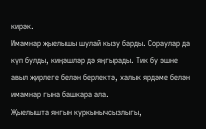кирәк.
Имамнар җыелышы шулай кызу барды. Сораулар да күп булды, киңәшләр дә яңгырады. Тик бу эшне авыл җирлеге белән берлектә, халык ярдәме белән имамнар гына башкара ала.
Җыелышта янгын куркынычсызлыгы,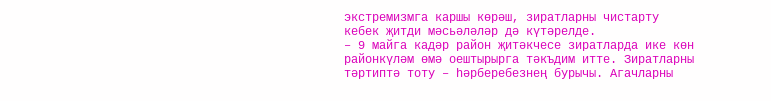экстремизмга каршы көрәш, зиратларны чистарту кебек җитди мәсьәләләр дә күтәрелде.
– 9 майга кадәр район җитәкчесе зиратларда ике көн районкүләм өмә оештырырга тәкъдим итте. Зиратларны тәртиптә тоту – һәрберебезнең бурычы. Агачларны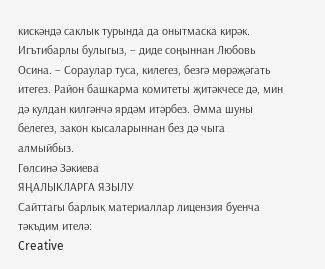кискәндә саклык турында да онытмаска кирәк. Игътибарлы булыгыз, – диде соңыннан Любовь Осина. – Сораулар туса, килегез, безгә мөрәҗәгать итегез. Район башкарма комитеты җитәкчесе дә, мин дә кулдан килгәнчә ярдәм итәрбез. Әмма шуны белегез, закон кысаларыннан без дә чыга алмыйбыз.
Гөлсинә Зәкиева
ЯҢАЛЫКЛАРГА ЯЗЫЛУ
Сайттагы барлык материаллар лицензия буенча тәкъдим ителә:
Creative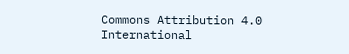Commons Attribution 4.0 International